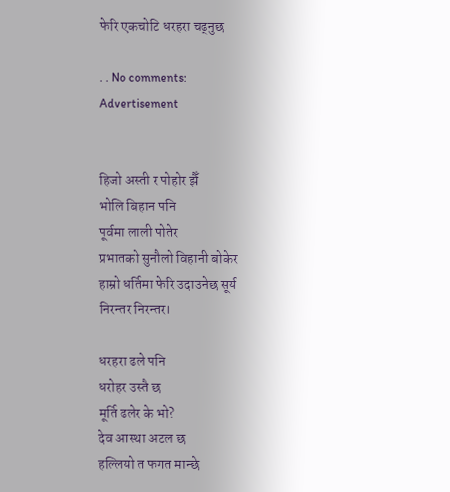फेरि एकचोटि धरहरा चढ्नुछ

. . No comments:
Advertisement


हिजो अस्ती र पोहोर झैँ
भोलि बिहान पनि
पूर्वमा लाली पोतेर
प्रभातको सुनौलो विहानी बोकेर
हाम्रो धर्तिमा फेरि उदाउनेछ सूर्य
निरन्तर निरन्तर।

धरहरा ढले पनि
धरोहर उस्तै छ
मूर्ति ढलेर के भो?
देव आस्था अटल छ
हल्लियो त फगत मान्छे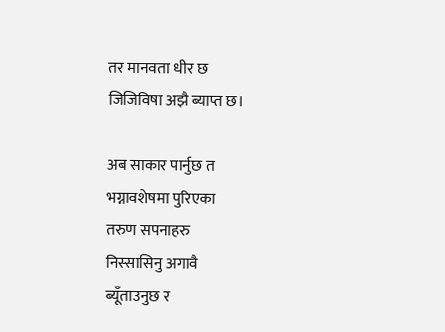तर मानवता धीर छ
जिजिविषा अझै ब्याप्त छ।

अब साकार पार्नुछ त
भग्नावशेषमा पुरिएका
तरुण सपनाहरु
निस्सासिनु अगावै
ब्यूँताउनुछ र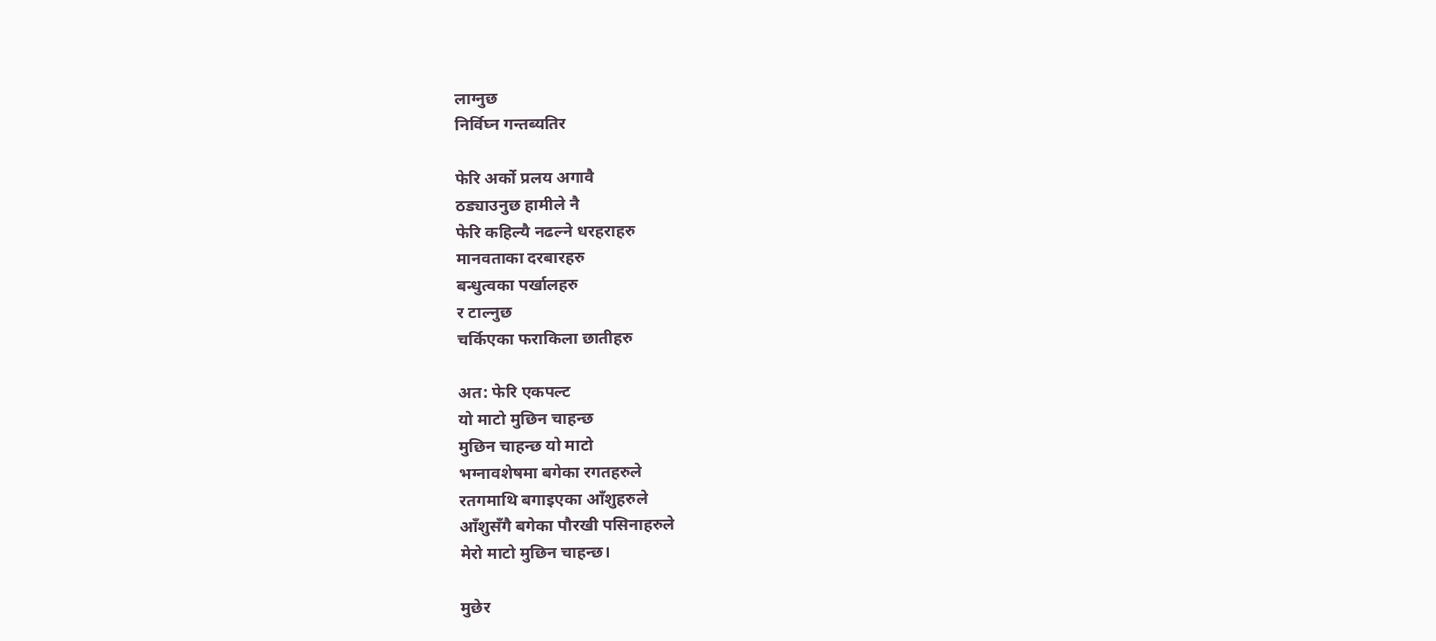लाग्नुछ
निर्विघ्न गन्तब्यतिर

फेरि अर्को प्रलय अगावै
ठड्याउनुछ हामीले नै
फेरि कहिल्यै नढल्ने धरहराहरु
मानवताका दरबारहरु
बन्धुत्वका पर्खालहरु
र टाल्नुछ
चर्किएका फराकिला छातीहरु

अत: फेरि एकपल्ट
यो माटो मुछिन चाहन्छ
मुछिन चाहन्छ यो माटो
भग्नावशेषमा बगेका रगतहरुले
रतगमाथि बगाइएका आँशुहरुले
आँशुसँगै बगेका पौरखी पसिनाहरुले
मेरो माटो मुछिन चाहन्छ।

मुछेर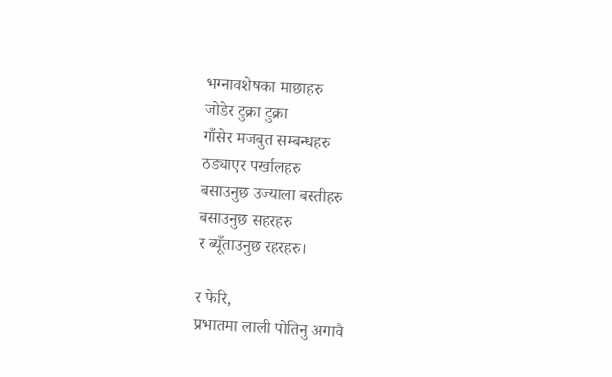भग्नावशेषका माछाहरु
जोडेर टुक्रा टुक्रा
गाँसेर मजबुत सम्बन्धहरु
ठड्याएर पर्खालहरु
बसाउनुछ उज्याला बस्तीहरु
बसाउनुछ सहरहरु
र ब्यूँताउनुछ रहरहरु।

र फेरि,
प्रभातमा लाली पोतिनु अगावै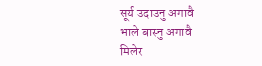सूर्य उदाउनु अगावै
भाले बास्नु अगावै
मिलेर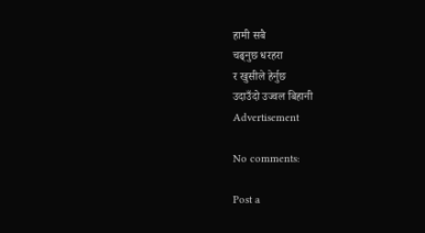हामी सबै
चढ्नुछ धरहरा
र खुसीले हेर्नुछ
उदाउँदो उज्वल बिहानी
Advertisement

No comments:

Post a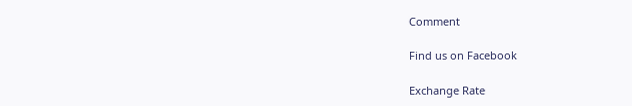Comment

Find us on Facebook

Exchange Rate